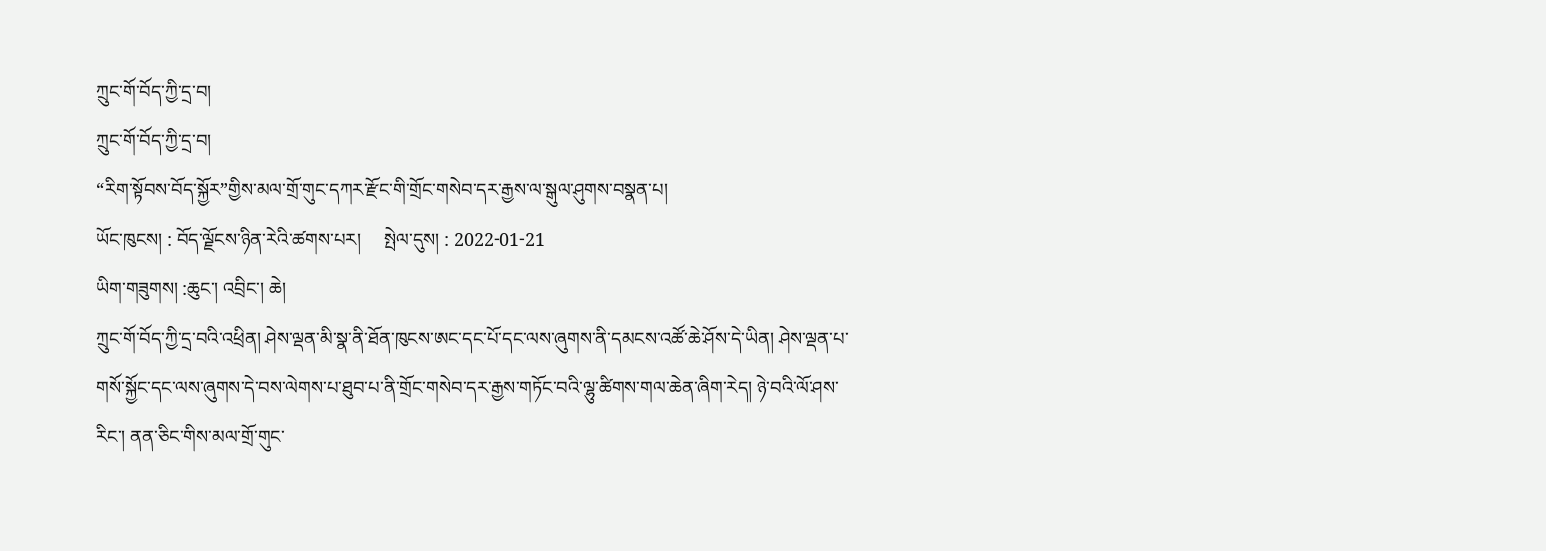ཀྲུང་གོ་བོད་ཀྱི་དྲ་བ།
ཀྲུང་གོ་བོད་ཀྱི་དྲ་བ།
“རིག་སྟོབས་བོད་སྐྱོར”གྱིས་མལ་གྲོ་གུང་དཀར་རྫོང་གི་གྲོང་གསེབ་དར་རྒྱས་ལ་སྒུལ་ཤུགས་བསྣན་པ།
ཡོང་ཁུངས། : བོད་ལྗོངས་ཉིན་རེའི་ཚགས་པར།     སྤེལ་དུས། : 2022-01-21
ཡིག་གཟུགས། :ཆུང་། འབྲིང་། ཆེ།
ཀྲུང་གོ་བོད་ཀྱི་དྲ་བའི་འཕྲིན། ཤེས་ལྡན་མི་སྣ་ནི་ཐོན་ཁུངས་ཨང་དང་པོ་དང་ལས་ཞུགས་ནི་དམངས་འཚོ་ཆེ་ཤོས་དེ་ཡིན། ཤེས་ལྡན་པ་གསོ་སྐྱོང་དང་ལས་ཞུགས་དེ་བས་ལེགས་པ་ཐུབ་པ་ནི་གྲོང་གསེབ་དར་རྒྱས་གཏོང་བའི་ལྷུ་ཚིགས་གལ་ཆེན་ཞིག་རེད། ཉེ་བའི་ལོ་ཤས་རིང་། ནན་ཅིང་གིས་མལ་གྲོ་གུང་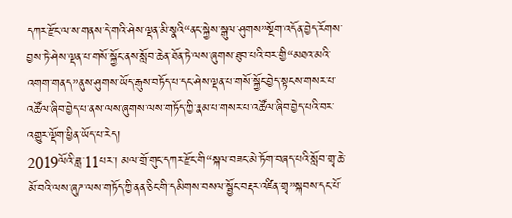དཀར་རྫོང་ལ་ས་གནས་དེ་གའི་ཤེས་ལྡན་མི་སྣའི“ནང་སྐྱེས་སྒུལ་ཤུགས”སྔོག་འདོན་བྱེད་རོགས་བྱས་ཏེ་ཤེས་ལྡན་པ་གསོ་སྐྱོང་ནས་སློབ་ཆེན་ཐོན་ཏེ་ལས་ཞུགས་ཐུབ་པའི་བར་གྱི“མཐའ་མའི་འགག་གནད”ནུས་ཤུགས་ཡོད་རྒུས་བཏོད་པ་དང་ཤེས་ལྡན་པ་གསོ་སྐྱོང་བྱེད་སྟངས་གསར་པ་འཚོལ་ཞིབ་བྱེད་པ་ནས་ལས་ཞུགས་ལས་གཏོད་ཀྱི་རྣམ་པ་གསར་པ་འཚོལ་ཞིབ་བྱེད་པའི་བར་འགྱུར་ལྡོག་ཕྱིན་ཡོད་པ་རེད།
2019ལོའི་ཟླ་11པར་། མལ་གྲོ་གུང་དཀར་རྫོང་གི“སྐལ་བཟང་མེ་ཏོག་བཞད་པའི་སློབ་གྲྭ་ཆེ་མོ་བའི་ལས་ཞུཌ་ལས་གཏོད་ཀྱི་ནན་ཅིང་གི་དམིགས་བསལ་སྦྱོང་བརྡར་འཛིན་གྲྭ”སྐབས་དང་པོ་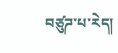བཙུཌ་པ་རེད།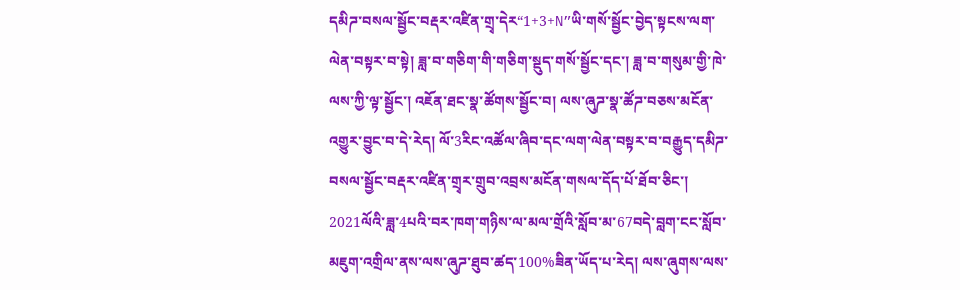དམིཌ་བསལ་སྦྱོང་བརྡར་འཛིན་གྲྭ་དེར“1+3+N”ཡི་གསོ་སྦྱོང་བྱེད་སྟངས་ལག་ལེན་བསྟར་བ་སྟེ། ཟླ་བ་གཅིག་གི་གཅིག་སྡུད་གསོ་སྦྱོང་དང་། ཟླ་བ་གསུམ་གྱི་ཁེ་ལས་ཀྱི་ལྟ་སྦྱོང་། འཇོན་ཐང་སྣ་ཚོགས་སྦྱོང་བ། ལས་ཞུཌ་སྣ་ཚོཌ་བཅས་མངོན་འགྱུར་བྱུང་བ་དེ་རེད། ལོ་3རིང་འཚོལ་ཞིབ་དང་ལག་ལེན་བསྟར་བ་བརྒྱུད་དམིཌ་བསལ་སྦྱོང་བརྡར་འཛིན་གྲྭར་གྲུབ་འབྲས་མངོན་གསལ་དོད་པོ་ཐོབ་ཅིང་། 2021ལོའི་ཟླ་4པའི་བར་ཁག་གཉིས་ལ་མལ་གྲོའི་སློབ་མ་67བདེ་བླག་ངང་སློབ་མཇུག་འགྲིལ་ནས་ལས་ཞུཌ་ཐུབ་ཚད་100%ཟིན་ཡོད་པ་རེད། ལས་ཞུགས་ལས་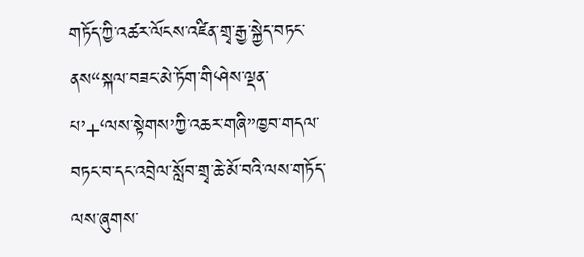གཏོད་ཀྱི་འཚར་ལོངས་འཛིན་གྲྭ་རྒྱ་སྐྱེད་བཏང་ནས“སྐལ་བཟང་མེ་ཏོག་གི‘ཤེས་ལྡན་པ’+‘ལས་སྟེགས’ཀྱི་འཆར་གཞི”ཁྱབ་གདལ་བཏང་བ་དང་འབྲེལ་སློབ་གྲྭ་ཆེ་མོ་བའི་ལས་གཏོད་ལས་ཞུགས་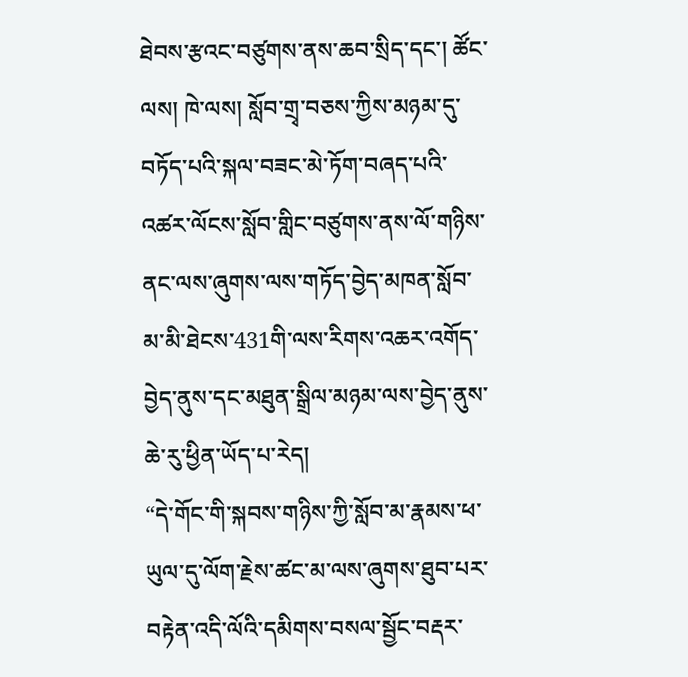ཐེབས་རྩའང་བཙུགས་ནས་ཆབ་སྲིད་དང་། ཚོང་ལས། ཁེ་ལས། སློབ་གྲྭ་བཅས་ཀྱིས་མཉམ་དུ་བཏོད་པའི་སྐལ་བཟང་མེ་ཏོག་བཞད་པའི་འཚར་ལོངས་སློབ་གླིང་བཙུགས་ནས་ལོ་གཉིས་ནང་ལས་ཞུགས་ལས་གཏོད་བྱེད་མཁན་སློབ་མ་མི་ཐེངས་431གི་ལས་རིགས་འཆར་འགོད་བྱེད་ནུས་དང་མཐུན་སྒྲིལ་མཉམ་ལས་བྱེད་ནུས་ཆེ་རུ་ཕྱིན་ཡོད་པ་རེད།
“དེ་གོང་གི་སྐབས་གཉིས་ཀྱི་སློབ་མ་རྣམས་ཕ་ཡུལ་དུ་ལོག་རྗེས་ཚང་མ་ལས་ཞུགས་ཐུབ་པར་བརྟེན་འདི་ལོའི་དམིགས་བསལ་སྦྱོང་བརྡར་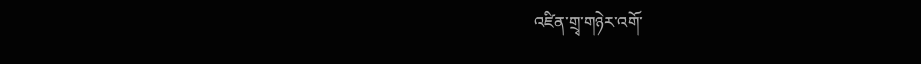འཛིན་གྲྭ་གཉེར་འགོ་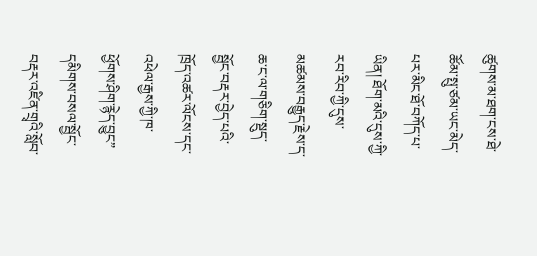ཚུགས་མ་ཐག་ངས་ཐེ་ཚོམ་སྤུ་ཙམ་ཡང་མེད་པར་མིང་ཐོ་བཀོད་པ་ཡིན། ཐོག་མའི་དུས་ཀྱི་རབ་རིབ་ཀྱི་དུས་མཚམས་བརྒྱུད་རྗེས་ད་ཆ་ང་ལ་གཅིག་སྡུད་སྦྱོང་བརྡར་བྱེད་པའི་ཁྲོད་འཚར་ལོངས་དང་འཕེལ་རྒྱས་ཀྱི་ཁ་ཕྱོགས་ཤིག་རྙེད་བྱུང” དམིགས་བསལ་སྦྱོང་བརྡར་འཛིན་གྲྭའི་སློབ་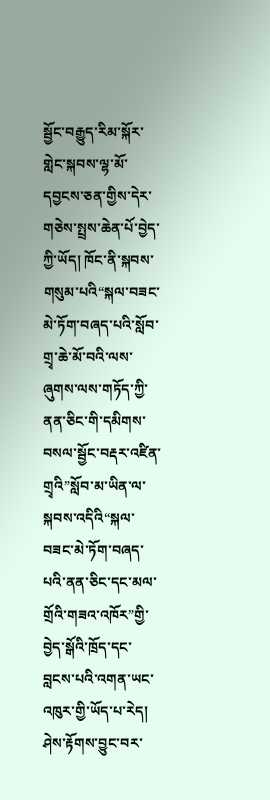སྦྱོང་བརྒྱུད་རིམ་སྐོར་གླེང་སྐབས་ལྷ་མོ་དབྱངས་ཅན་གྱིས་དེར་གཅེས་སྤྲས་ཆེན་པོ་བྱེད་ཀྱི་ཡོད། ཁོང་ནི་སྐབས་གསུམ་པའི“སྐལ་བཟང་མེ་ཏོག་བཞད་པའི་སློབ་གྲྭ་ཆེ་མོ་བའི་ལས་ཞུགས་ལས་གཏོད་ཀྱི་ནན་ཅིང་གི་དམིགས་བསལ་སྦྱོང་བརྡར་འཛིན་གྲྭའི”སློབ་མ་ཡིན་ལ་སྐབས་འདིའི“སྐལ་བཟང་མེ་ཏོག་བཞད་པའི་ནན་ཅིང་དང་མལ་གྲོའི་གཟའ་འཁོར”གྱི་བྱེད་སྒོའི་ཁྲོད་དང་བླངས་པའི་འགན་ཡང་འཁུར་གྱི་ཡོད་པ་རེད།
ཤེས་རྟོགས་བྱུང་བར་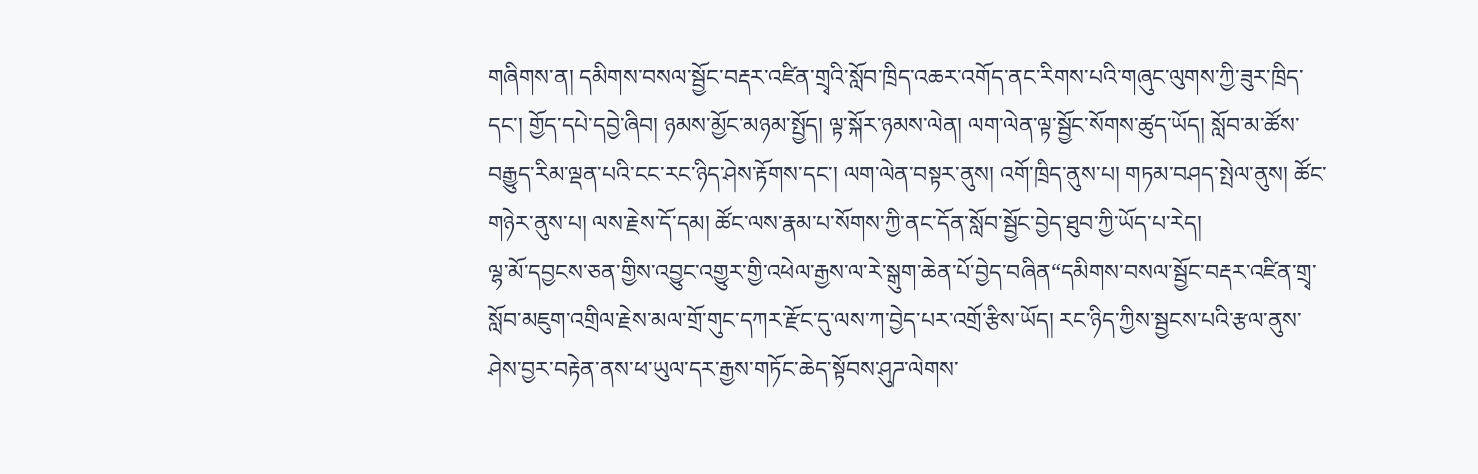གཞིགས་ན། དམིགས་བསལ་སྦྱོང་བརྡར་འཛིན་གྲྭའི་སློབ་ཁྲིད་འཆར་འགོད་ནང་རིགས་པའི་གཞུང་ལུགས་ཀྱི་ཟུར་ཁྲིད་དང་། གྱོད་དཔེ་དབྱེ་ཞིབ། ཉམས་མྱོང་མཉམ་སྤྱོད། ལྟ་སྐོར་ཉམས་ལེན། ལག་ལེན་ལྟ་སྦྱོང་སོགས་ཚུད་ཡོད། སློབ་མ་ཚོས་བརྒྱུད་རིམ་ལྡན་པའི་ངང་རང་ཉིད་ཤེས་རྟོགས་དང་། ལག་ལེན་བསྟར་ནུས། འགོ་ཁྲིད་ནུས་པ། གཏམ་བཤད་སྤེལ་ནུས། ཚོང་གཉེར་ནུས་པ། ལས་རྗེས་དོ་དམ། ཚོང་ལས་རྣམ་པ་སོགས་ཀྱི་ནང་དོན་སློབ་སྦྱོང་བྱེད་ཐུབ་ཀྱི་ཡོད་པ་རེད།
ལྷ་མོ་དབྱངས་ཅན་གྱིས་འབྱུང་འགྱུར་གྱི་འཕེལ་རྒྱས་ལ་རེ་སྒུག་ཆེན་པོ་བྱེད་བཞིན“དམིགས་བསལ་སྦྱོང་བརྡར་འཛིན་གྲྭ་སློབ་མཇུག་འགྲིལ་རྗེས་མལ་གྲོ་གུང་དཀར་རྫོང་དུ་ལས་ཀ་བྱེད་པར་འགྲོ་རྩིས་ཡོད། རང་ཉིད་ཀྱིས་སྦྱངས་པའི་རྩལ་ནུས་ཤེས་བྱར་བརྟེན་ནས་ཕ་ཡུལ་དར་རྒྱས་གཏོང་ཆེད་སྟོབས་ཤུཌ་ལེགས་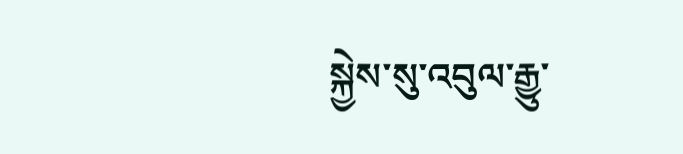སྐྱེས་སུ་འབུལ་རྒྱུ་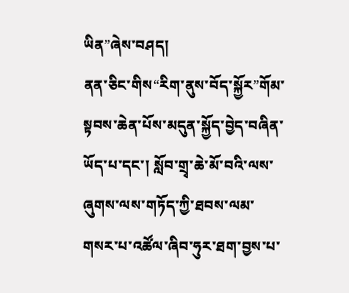ཡིན”ཞེས་བཤད།
ནན་ཅིང་གིས“རིག་ནུས་བོད་སྐྱོར”གོམ་སྟབས་ཆེན་པོས་མདུན་སྐྱོད་བྱེད་བཞིན་ཡོད་པ་དང་། སློབ་གྲྭ་ཆེ་མོ་བའི་ལས་ཞུགས་ལས་གཏོད་ཀྱི་ཐབས་ལམ་གསར་པ་འཚོལ་ཞིབ་ཧུར་ཐག་བྱས་པ་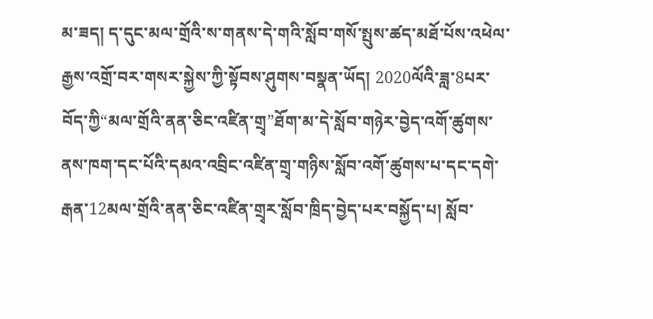མ་ཟད། ད་དུང་མལ་གྲོའི་ས་གནས་དེ་གའི་སློབ་གསོ་སྤུས་ཚད་མཐོ་པོས་འཕེལ་རྒྱས་འགྲོ་བར་གསར་སྐྱེས་ཀྱི་སྟོབས་ཤུགས་བསྣན་ཡོད། 2020ལོའི་ཟླ་8པར་བོད་ཀྱི“མལ་གྲོའི་ནན་ཅིང་འཛིན་གྲྭ”ཐོག་མ་དེ་སློབ་གཉེར་བྱེད་འགོ་ཚུགས་ནས་ཁག་དང་པོའི་དམའ་འབྲིང་འཛིན་གྲྭ་གཉིས་སློབ་འགོ་ཚུགས་པ་དང་དགེ་རྒན་12མལ་གྲོའི་ནན་ཅིང་འཛིན་གྲྭར་སློབ་ཁྲིད་བྱེད་པར་བསྐྱོད་པ། སློབ་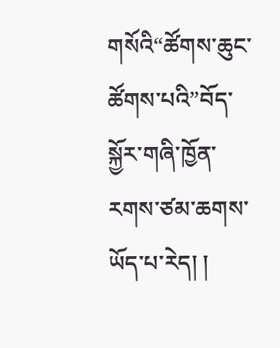གསོའི“ཚོགས་ཆུང་ཚོགས་པའི”བོད་སྐྱོར་གཞི་ཁྱོན་རགས་ཙམ་ཆགས་ཡོད་པ་རེད། །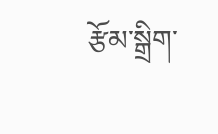རྩོམ་སྒྲིག་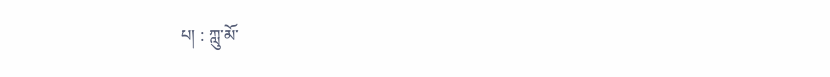པ། : ཀླུ་མོ་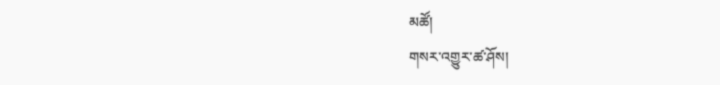མཚོ།
གསར་འགྱུར་ཚ་ཤོས།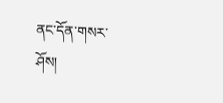ནང་དོན་གསར་ཤོས།